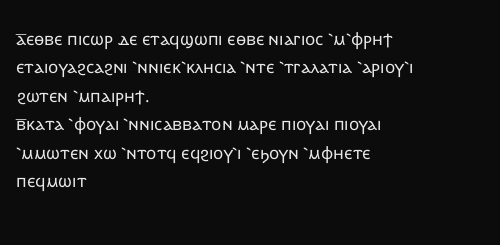ⲁ̅ⲉⲑⲃⲉ ⲡⲓⲥⲱⲣ ⲇⲉ ⲉⲧⲁϥϣⲱⲡⲓ ⲉⲑⲃⲉ ⲛⲓⲁⲅⲓⲟⲥ ⳿ⲙ⳿ⲫⲣⲏϯ ⲉⲧⲁⲓⲟⲩⲁϩⲥⲁϩⲛⲓ ⳿ⲛⲛⲓⲉⲕ⳿ⲕⲗⲏⲥⲓⲁ ⳿ⲛⲧⲉ ⳿ⲧⲅⲁⲗⲁⲧⲓⲁ ⳿ⲁⲣⲓⲟⲩ⳿ⲓ ϩⲱⲧⲉⲛ ⳿ⲙⲡⲁⲓⲣⲏϯ.
ⲃ̅ⲕⲁⲧⲁ ⳿ⲫⲟⲩⲁⲓ ⳿ⲛⲛⲓⲥⲁⲃⲃⲁⲧⲟⲛ ⲙⲁⲣⲉ ⲡⲓⲟⲩⲁⲓ ⲡⲓⲟⲩⲁⲓ ⳿ⲙⲙⲱⲧⲉⲛ ⲭⲱ ⳿ⲛⲧⲟⲧϥ ⲉϥϩⲓⲟⲩ⳿ⲓ ⳿ⲉϧⲟⲩⲛ ⳿ⲙⲫⲏⲉⲧⲉ ⲡⲉϥⲙⲱⲓⲧ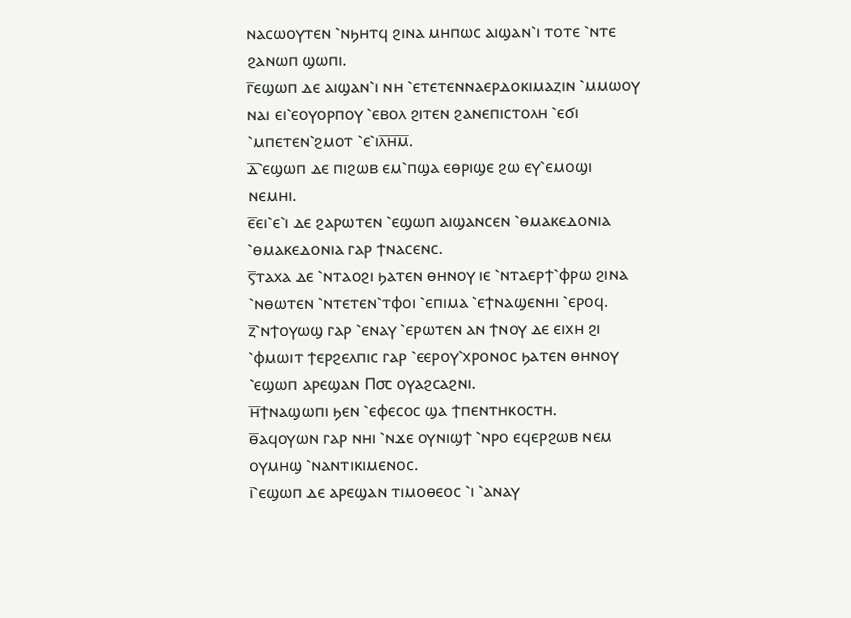ⲛⲁⲥⲱⲟⲩⲧⲉⲛ ⳿ⲛϧⲏⲧϥ ϩⲓⲛⲁ ⲙⲏⲡⲱⲥ ⲁⲓϣⲁⲛ⳿ⲓ ⲧⲟⲧⲉ ⳿ⲛⲧⲉ ϩⲁⲛⲱⲡ ϣⲱⲡⲓ.
ⲅ̅ⲉϣⲱⲡ ⲇⲉ ⲁⲓϣⲁⲛ⳿ⲓ ⲛⲏ ⳿ⲉⲧⲉⲧⲉⲛⲛⲁⲉⲣⲇⲟⲕⲓⲙⲁⲍⲓⲛ ⳿ⲙⲙⲱⲟⲩ ⲛⲁⲓ ⲉⲓ⳿ⲉⲟⲩⲟⲣⲡⲟⲩ ⳿ⲉⲃⲟⲗ ϩⲓⲧⲉⲛ ϩⲁⲛⲉⲡⲓⲥⲧⲟⲗⲏ ⳿ⲉϭⲓ ⳿ⲙⲡⲉⲧⲉⲛ⳿ϩⲙⲟⲧ ⳿ⲉ⳿ⲓⲗ̅ⲏ̅ⲙ̅.
ⲇ̅⳿ⲉϣⲱⲡ ⲇⲉ ⲡⲓϩⲱⲃ ⲉⲙ⳿ⲡϣⲁ ⲉⲑⲣⲓϣⲉ ϩⲱ ⲉⲩ⳿ⲉⲙⲟϣⲓ ⲛⲉⲙⲏⲓ.
ⲉ̅ⲉⲓ⳿ⲉ⳿ⲓ ⲇⲉ ϩⲁⲣⲱⲧⲉⲛ ⳿ⲉϣⲱⲡ ⲁⲓϣⲁⲛⲥⲉⲛ ⳿ⲑⲙⲁⲕⲉⲇⲟⲛⲓⲁ ⳿ⲑⲙⲁⲕⲉⲇⲟⲛⲓⲁ ⲅⲁⲣ ϯⲛⲁⲥⲉⲛⲥ.
ⲋ̅ⲧⲁⲭⲁ ⲇⲉ ⳿ⲛⲧⲁⲟϩⲓ ϧⲁⲧⲉⲛ ⲑⲏⲛⲟⲩ ⲓⲉ ⳿ⲛⲧⲁⲉⲣϯ⳿ⲫⲣⲱ ϩⲓⲛⲁ ⳿ⲛⲑⲱⲧⲉⲛ ⳿ⲛⲧⲉⲧⲉⲛ⳿ⲧⲫⲟⲓ ⳿ⲉⲡⲓⲙⲁ ⳿ⲉϯⲛⲁϣⲉⲛⲏⲓ ⳿ⲉⲣⲟϥ.
ⲍ̅⳿ⲛϯⲟⲩⲱϣ ⲅⲁⲣ ⳿ⲉⲛⲁⲩ ⳿ⲉⲣⲱⲧⲉⲛ ⲁⲛ ϯⲛⲟⲩ ⲇⲉ ⲉⲓⲭⲏ ϩⲓ ⳿ⲫⲙⲱⲓⲧ ϯⲉⲣϩⲉⲗⲡⲓⲥ ⲅⲁⲣ ⳿ⲉⲉⲣⲟⲩ⳿ⲭⲣⲟⲛⲟⲥ ϧⲁⲧⲉⲛ ⲑⲏⲛⲟⲩ ⳿ⲉϣⲱⲡ ⲁⲣⲉϣⲁⲛ Ⲡ⳪ ⲟⲩⲁϩⲥⲁϩⲛⲓ.
ⲏ̅ϯⲛⲁϣⲱⲡⲓ ϧⲉⲛ ⳿ⲉⲫⲉⲥⲟⲥ ϣⲁ ϯⲡⲉⲛⲧⲏⲕⲟⲥⲧⲏ.
ⲑ̅ⲁϥⲟⲩⲱⲛ ⲅⲁⲣ ⲛⲏⲓ ⳿ⲛϫⲉ ⲟⲩⲛⲓϣϯ ⳿ⲛⲣⲟ ⲉϥⲉⲣϩⲱⲃ ⲛⲉⲙ ⲟⲩⲙⲏϣ ⳿ⲛⲁⲛⲧⲓⲕⲓⲙⲉⲛⲟⲥ.
ⲓ̅⳿ⲉϣⲱⲡ ⲇⲉ ⲁⲣⲉϣⲁⲛ ⲧⲓⲙⲟⲑⲉⲟⲥ ⳿ⲓ ⳿ⲁⲛⲁⲩ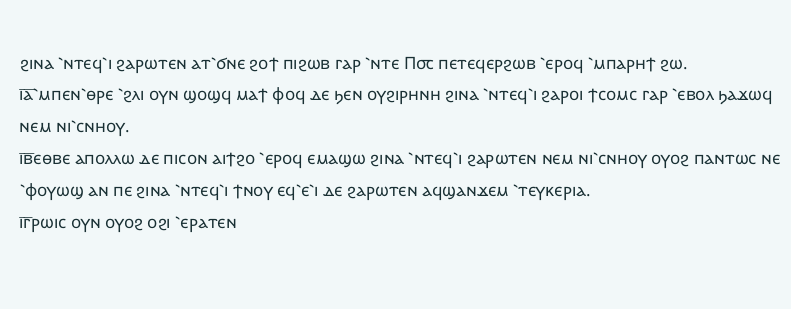ϩⲓⲛⲁ ⳿ⲛⲧⲉϥ⳿ⲓ ϩⲁⲣⲱⲧⲉⲛ ⲁⲧ⳿ϭⲛⲉ ϩⲟϯ ⲡⲓϩⲱⲃ ⲅⲁⲣ ⳿ⲛⲧⲉ Ⲡ⳪ ⲡⲉⲧⲉϥⲉⲣϩⲱⲃ ⳿ⲉⲣⲟϥ ⳿ⲙⲡⲁⲣⲏϯ ϩⲱ.
ⲓ̅ⲁ̅⳿ⲙⲡⲉⲛ⳿ⲑⲣⲉ ⳿ϩⲗⲓ ⲟⲩⲛ ϣⲟϣϥ ⲙⲁϯ ⲫⲟϥ ⲇⲉ ϧⲉⲛ ⲟⲩϩⲓⲣⲏⲛⲏ ϩⲓⲛⲁ ⳿ⲛⲧⲉϥ⳿ⲓ ϩⲁⲣⲟⲓ ϯⲥⲟⲙⲥ ⲅⲁⲣ ⳿ⲉⲃⲟⲗ ϧⲁϫⲱϥ ⲛⲉⲙ ⲛⲓ⳿ⲥⲛⲏⲟⲩ.
ⲓ̅ⲃ̅ⲉⲑⲃⲉ ⲁⲡⲟⲗⲗⲱ ⲇⲉ ⲡⲓⲥⲟⲛ ⲁⲓϯϩⲟ ⳿ⲉⲣⲟϥ ⲉⲙⲁϣⲱ ϩⲓⲛⲁ ⳿ⲛⲧⲉϥ⳿ⲓ ϩⲁⲣⲱⲧⲉⲛ ⲛⲉⲙ ⲛⲓ⳿ⲥⲛⲏⲟⲩ ⲟⲩⲟϩ ⲡⲁⲛⲧⲱⲥ ⲛⲉ ⳿ⲫⲟⲩⲱϣ ⲁⲛ ⲡⲉ ϩⲓⲛⲁ ⳿ⲛⲧⲉϥ⳿ⲓ ϯⲛⲟⲩ ⲉϥ⳿ⲉ⳿ⲓ ⲇⲉ ϩⲁⲣⲱⲧⲉⲛ ⲁϥϣⲁⲛϫⲉⲙ ⳿ⲧⲉⲩⲕⲉⲣⲓⲁ.
ⲓ̅ⲅ̅ⲣⲱⲓⲥ ⲟⲩⲛ ⲟⲩⲟϩ ⲟϩⲓ ⳿ⲉⲣⲁⲧⲉⲛ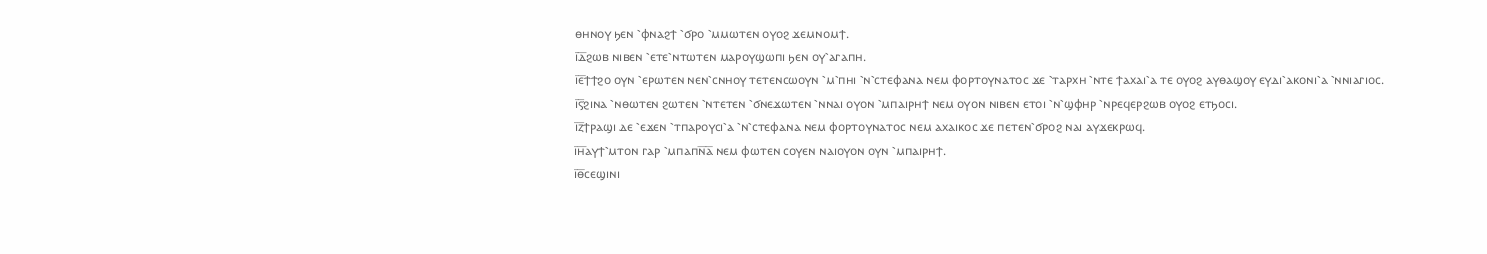ⲑⲏⲛⲟⲩ ϧⲉⲛ ⳿ⲫⲛⲁϩϯ ⳿ϭⲣⲟ ⳿ⲙⲙⲱⲧⲉⲛ ⲟⲩⲟϩ ϫⲉⲙⲛⲟⲙϯ.
ⲓ̅ⲇ̅ϩⲱⲃ ⲛⲓⲃⲉⲛ ⳿ⲉⲧⲉ⳿ⲛⲧⲱⲧⲉⲛ ⲙⲁⲣⲟⲩϣⲱⲡⲓ ϧⲉⲛ ⲟⲩ⳿ⲁⲅⲁⲡⲏ.
ⲓ̅ⲉ̅ϯϯϩⲟ ⲟⲩⲛ ⳿ⲉⲣⲱⲧⲉⲛ ⲛⲉⲛ⳿ⲥⲛⲏⲟⲩ ⲧⲉⲧⲉⲛⲥⲱⲟⲩⲛ ⳿ⲙ⳿ⲡⲏⲓ ⳿ⲛ⳿ⲥⲧⲉⲫⲁⲛⲁ ⲛⲉⲙ ⲫⲟⲣⲧⲟⲩⲛⲁⲧⲟⲥ ϫⲉ ⳿ⲧⲁⲣⲭⲏ ⳿ⲛⲧⲉ ϯⲁⲭⲁⲓ⳿ⲁ ⲧⲉ ⲟⲩⲟϩ ⲁⲩⲑⲁϣⲟⲩ ⲉⲩⲇⲓ⳿ⲁⲕⲟⲛⲓ⳿ⲁ ⳿ⲛⲛⲓⲁⲅⲓⲟⲥ.
ⲓ̅ⲋ̅ϩⲓⲛⲁ ⳿ⲛⲑⲱⲧⲉⲛ ϩⲱⲧⲉⲛ ⳿ⲛⲧⲉⲧⲉⲛ ⳿ϭⲛⲉϫⲱⲧⲉⲛ ⳿ⲛⲛⲁⲓ ⲟⲩⲟⲛ ⳿ⲙⲡⲁⲓⲣⲏϯ ⲛⲉⲙ ⲟⲩⲟⲛ ⲛⲓⲃⲉⲛ ⲉⲧⲟⲓ ⳿ⲛ⳿ϣⲫⲏⲣ ⳿ⲛⲣⲉϥⲉⲣϩⲱⲃ ⲟⲩⲟϩ ⲉⲧϧⲟⲥⲓ.
ⲓ̅ⲍ̅ϯⲣⲁϣⲓ ⲇⲉ ⳿ⲉϫⲉⲛ ⳿ⲧⲡⲁⲣⲟⲩⲥⲓ⳿ⲁ ⳿ⲛ⳿ⲥⲧⲉⲫⲁⲛⲁ ⲛⲉⲙ ⲫⲟⲣⲧⲟⲩⲛⲁⲧⲟⲥ ⲛⲉⲙ ⲁⲭⲁⲓⲕⲟⲥ ϫⲉ ⲡⲉⲧⲉⲛ⳿ϭⲣⲟϩ ⲛⲁⲓ ⲁⲩϫⲉⲕⲣⲱϥ.
ⲓ̅ⲏ̅ⲁⲩϯ⳿ⲙⲧⲟⲛ ⲅⲁⲣ ⳿ⲙⲡⲁⲡⲛ̅ⲁ̅ ⲛⲉⲙ ⲫⲱⲧⲉⲛ ⲥⲟⲩⲉⲛ ⲛⲁⲓⲟⲩⲟⲛ ⲟⲩⲛ ⳿ⲙⲡⲁⲓⲣⲏϯ.
ⲓ̅ⲑ̅ⲥⲉϣⲓⲛⲓ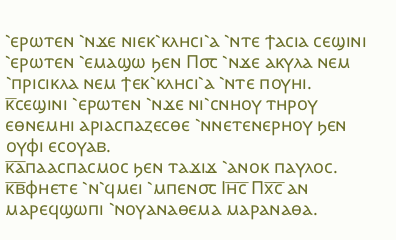⳿ⲉⲣⲱⲧⲉⲛ ⳿ⲛϫⲉ ⲛⲓⲉⲕ⳿ⲕⲗⲏⲥⲓ⳿ⲁ ⳿ⲛⲧⲉ ϯⲁⲥⲓⲁ ⲥⲉϣⲓⲛⲓ ⳿ⲉⲣⲱⲧⲉⲛ ⳿ⲉⲙⲁϣⲱ ϧⲉⲛ Ⲡ⳪ ⳿ⲛϫⲉ ⲁⲕⲩⲗⲁ ⲛⲉⲙ ⳿ⲡⲣⲓⲥⲓⲕⲗⲁ ⲛⲉⲙ ϯⲉⲕ⳿ⲕⲗⲏⲥⲓ⳿ⲁ ⳿ⲛⲧⲉ ⲡⲟⲩⲏⲓ.
ⲕ̅ⲥⲉϣⲓⲛⲓ ⳿ⲉⲣⲱⲧⲉⲛ ⳿ⲛϫⲉ ⲛⲓ⳿ⲥⲛⲏⲟⲩ ⲧⲏⲣⲟⲩ ⲉⲑⲛⲉⲙⲏⲓ ⲁⲣⲓⲁⲥⲡⲁⲍⲉⲥⲑⲉ ⳿ⲛⲛⲉⲧⲉⲛⲉⲣⲏⲟⲩ ϧⲉⲛ ⲟⲩⲫⲓ ⲉⲥⲟⲩⲁⲃ.
ⲕ̅ⲁ̅ⲡⲁⲁⲥⲡⲁⲥⲙⲟⲥ ϧⲉⲛ ⲧⲁϫⲓϫ ⳿ⲁⲛⲟⲕ ⲡⲁⲩⲗⲟⲥ.
ⲕ̅ⲃ̅ⲫⲏⲉⲧⲉ ⳿ⲛ⳿ϥⲙⲉⲓ ⳿ⲙⲡⲉⲛ⳪ Ⲓⲏ̅ⲥ̅ Ⲡⲭ̅ⲥ̅ ⲁⲛ ⲙⲁⲣⲉϥϣⲱⲡⲓ ⳿ⲛⲟⲩⲁⲛⲁⲑⲉⲙⲁ ⲙⲁⲣⲁⲛⲁⲑⲁ.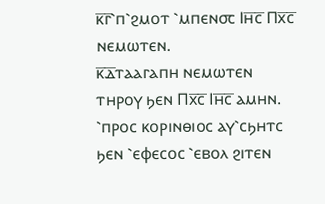ⲕ̅ⲅ̅⳿ⲡ⳿ϩⲙⲟⲧ ⳿ⲙⲡⲉⲛ⳪ Ⲓⲏ̅ⲥ̅ Ⲡⲭ̅ⲥ̅ ⲛⲉⲙⲱⲧⲉⲛ.
ⲕ̅ⲇ̅ⲧⲁⲁⲅⲁⲡⲏ ⲛⲉⲙⲱⲧⲉⲛ ⲧⲏⲣⲟⲩ ϧⲉⲛ Ⲡⲭ̅ⲥ̅ Ⲓⲏ̅ⲥ̅ ⲁⲙⲏⲛ. ⳿ⲡⲣⲟⲥ ⲕⲟⲣⲓⲛⲑⲓⲟⲥ ⲁⲩ⳿ⲥϧⲏⲧⲥ ϧⲉⲛ ⳿ⲉⲫⲉⲥⲟⲥ ⳿ⲉⲃⲟⲗ ϩⲓⲧⲉⲛ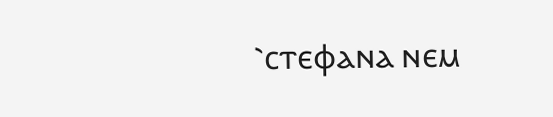⳿ⲥⲧⲉⲫⲁⲛⲁ ⲛⲉⲙ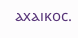ⲁⲭⲁⲓⲕⲟⲥ.